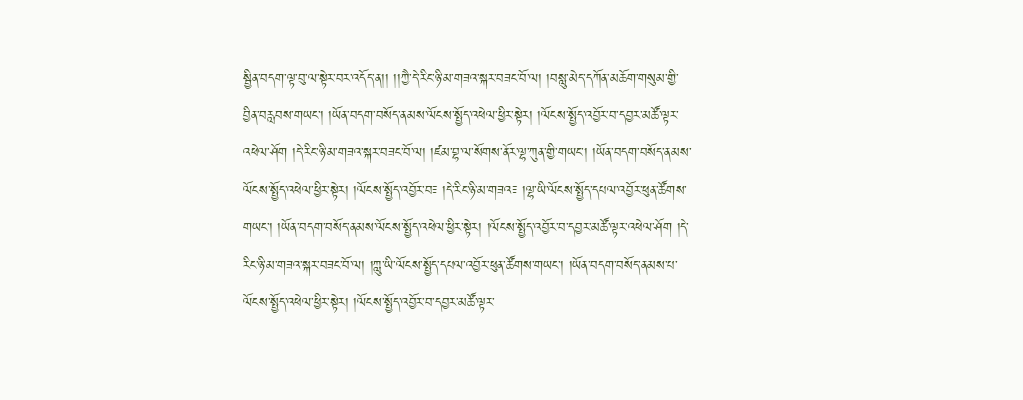སྦྱིན་བདག་ལྟ་བུ་ལ་སྟེར་བར་འདོད་ན།། །།ཀྱཻ་དེ་རིང་ཉི་མ་གཟའ་སྐར་བཟང་བོ་ལ། །བསླུ་མེད་དཀོན་མཆོག་གསུམ་གྱི་བྱིན་བརླབས་གཡང་། །ཡོན་བདག་བསོད་ནམས་ལོངས་སྤྱོད་འཕེལ་ཕྱིར་སྟེར། །ལོངས་སྤྱོད་འབྱོར་བ་དབྱར་མཚོ་ལྟར་འཕེལ་ཤོག །དེ་རིང་ཉི་མ་གཟའ་སྐར་བཟང་བོ་ལ། །ཛམ་བྷ་ལ་སོགས་ནོར་ལྷ་ཀུན་གྱི་གཡང་། །ཡོན་བདག་བསོད་ནམས་ལོངས་སྤྱོད་འཕེལ་ཕྱིར་སྟེར། །ལོངས་སྤྱོད་འབྱོར་བ༴ །དེ་རིང་ཉི་མ་གཟའ༴ །ལྷ་ཡི་ལོངས་སྤྱོད་དཔལ་འབྱོར་ཕུན་ཚོགས་གཡང་། །ཡོན་བདག་བསོད་ནམས་ལོངས་སྤྱོད་འཕེལ་ཕྱིར་སྟེར། །ལོངས་སྤྱོད་འབྱོར་བ་དབྱར་མཚོ་ལྟར་འཕེལ་ཤོག །དེ་རིང་ཉི་མ་གཟའ་སྐར་བཟང་བོ་ལ། །ཀླུ་ཡི་ལོངས་སྤྱོད་དཔལ་འབྱོར་ཕུན་ཚོགས་གཡང་། །ཡོན་བདག་བསོད་ནམས་པ་ལོངས་སྤྱོད་འཕེལ་ཕྱིར་སྟེར། །ལོངས་སྤྱོད་འབྱོར་བ་དབྱར་མཚོ་ལྟར་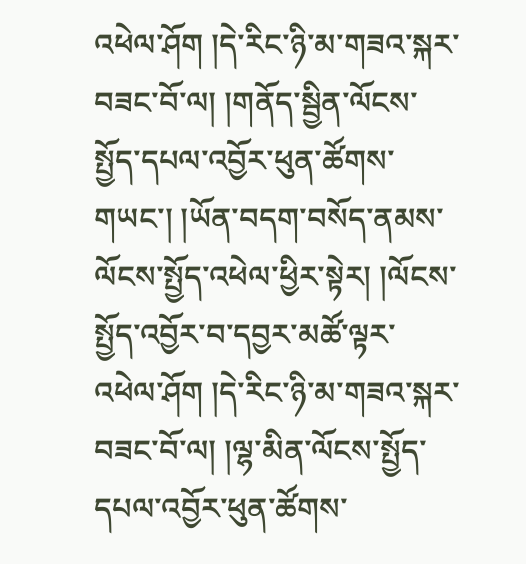འཕེལ་ཤོག །དེ་རིང་ཉི་མ་གཟའ་སྐར་བཟང་བོ་ལ། །གནོད་སྦྱིན་ལོངས་སྤྱོད་དཔལ་འབྱོར་ཕུན་ཚོགས་གཡང་། །ཡོན་བདག་བསོད་ནམས་ལོངས་སྤྱོད་འཕེལ་ཕྱིར་སྟེར། །ལོངས་སྤྱོད་འབྱོར་བ་དབྱར་མཚོ་ལྟར་འཕེལ་ཤོག །དེ་རིང་ཉི་མ་གཟའ་སྐར་བཟང་བོ་ལ། །ལྷ་མིན་ལོངས་སྤྱོད་དཔལ་འབྱོར་ཕུན་ཚོགས་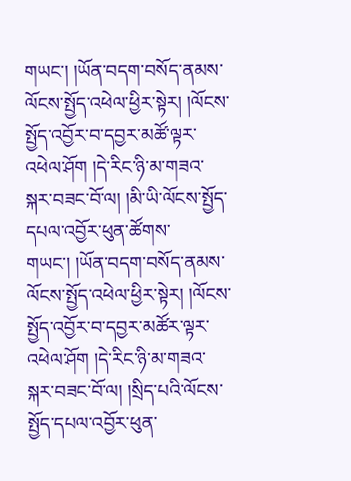གཡང་། །ཡོན་བདག་བསོད་ནམས་ལོངས་སྤྱོད་འཕེལ་ཕྱིར་སྟེར། །ལོངས་སྤྱོད་འབྱོར་བ་དབྱར་མཚོ་ལྟར་འཕེལ་ཤོག །དེ་རིང་ཉི་མ་གཟའ་སྐར་བཟང་བོ་ལ། །མི་ཡི་ལོངས་སྤྱོད་དཔལ་འབྱོར་ཕུན་ཚོགས་གཡང་། །ཡོན་བདག་བསོད་ནམས་ལོངས་སྤྱོད་འཕེལ་ཕྱིར་སྟེར། །ལོངས་སྤྱོད་འབྱོར་བ་དབྱར་མཚོར་ལྟར་འཕེལ་ཤོག །དེ་རིང་ཉི་མ་གཟའ་སྐར་བཟང་བོ་ལ། །སྲིད་པའི་ལོངས་སྤྱོད་དཔལ་འབྱོར་ཕུན་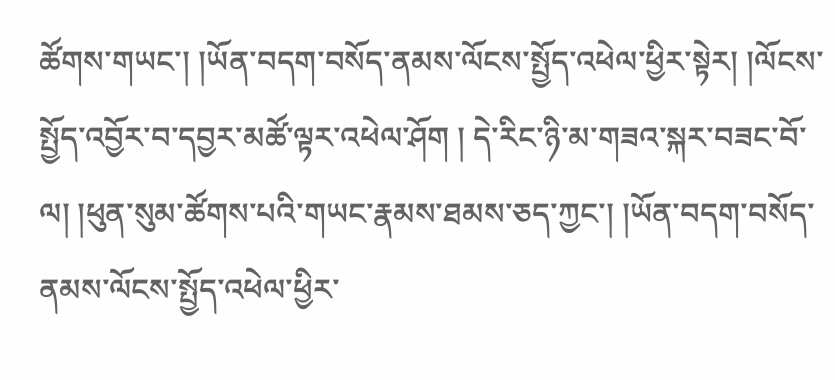ཚོགས་གཡང་། །ཡོན་བདག་བསོད་ནམས་ལོངས་སྤྱོད་འཕེལ་ཕྱིར་སྟེར། །ལོངས་སྤྱོད་འབྱོར་བ་དབྱར་མཚོ་ལྟར་འཕེལ་ཤོག ། དེ་རིང་ཉི་མ་གཟའ་སྐར་བཟང་བོ་ལ། །ཕུན་སུམ་ཚོགས་པའི་གཡང་རྣམས་ཐམས་ཅད་ཀྱང་། །ཡོན་བདག་བསོད་ནམས་ལོངས་སྤྱོད་འཕེལ་ཕྱིར་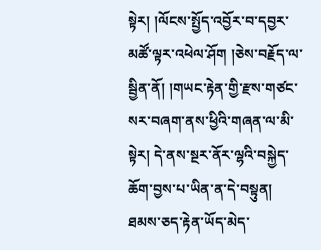སྟེར། །ལོངས་སྤྱོད་འབྱོར་བ་དབྱར་མཚོ་ལྟར་འཕེལ་ཤོག །ཅེས་བརྗོད་ལ་སྦྱིན་ནོ། །གཡང་རྟེན་གྱི་རྫས་གཙང་སར་བཞག་ནས་ཕྱིའི་གཞན་ལ་མི་སྟེར། དེ་ནས་སྔར་ནོར་ལྷའི་བསྐྱེད་ཆོག་བྱས་པ་ཡིན་ན་དེ་བསྟུན། ཐམས་ཅད་རྟེན་ཡོད་མེད་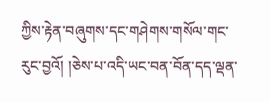ཀྱིས་རྟེན་བཞུགས་དང་གཤེགས་གསོལ་གང་རུང་བྱའོ། །ཅེས་པ་འདི་ཡང་བན་བོན་དད་ལྡན་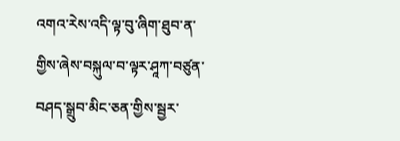འགའ་རེས་འདི་ལྟ་བུ་ཞིག་ཐུབ་ན་གྱིས་ཞེས་བསྐུལ་བ་ལྟར་ཤཱཀ་བཙུན་བཤད་སྒྲུབ་མིང་ཅན་གྱིས་སྦྱར་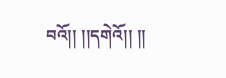བའོ།། །།དགེའོ།། །།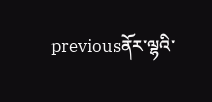previousནོར་ལྷའི་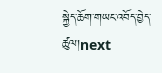སྐྱེད་ཆོག་གཡང་འབོད་བྱེད་ཚུལ།next